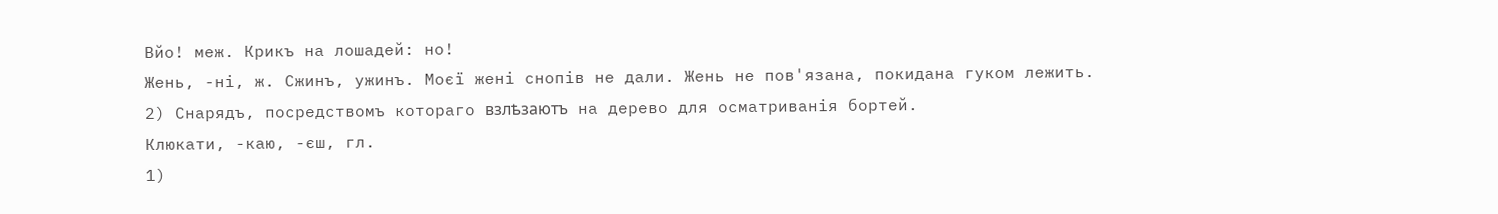Вйо! меж. Крикъ на лошадей: но!
Жень, -ні, ж. Сжинъ, ужинъ. Моєї жені снопів не дали. Жень не пов'язана, покидана гуком лежить.
2) Снарядъ, посредствомъ котораго взлѣзаютъ на дерево для осматриванія бортей.
Клюкати, -каю, -єш, гл.
1)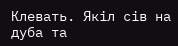Клевать. Якіл сів на дуба та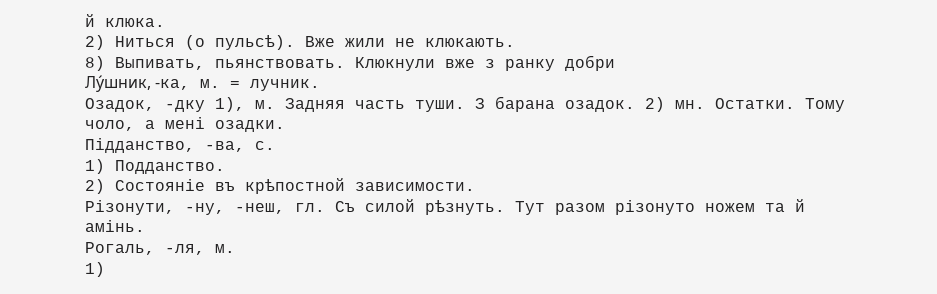й клюка.
2) Ниться (о пульсѣ). Вже жили не клюкають.
8) Выпивать, пьянствовать. Клюкнули вже з ранку добри
Лу́шник, -ка, м. = лучник.
Озадок, -дку 1), м. Задняя часть туши. З барана озадок. 2) мн. Остатки. Тому чоло, а мені озадки.
Підданство, -ва, с.
1) Подданство.
2) Состояніе въ крѣпостной зависимости.
Різонути, -ну, -неш, гл. Съ силой рѣзнуть. Тут разом різонуто ножем та й амінь.
Рогаль, -ля, м.
1)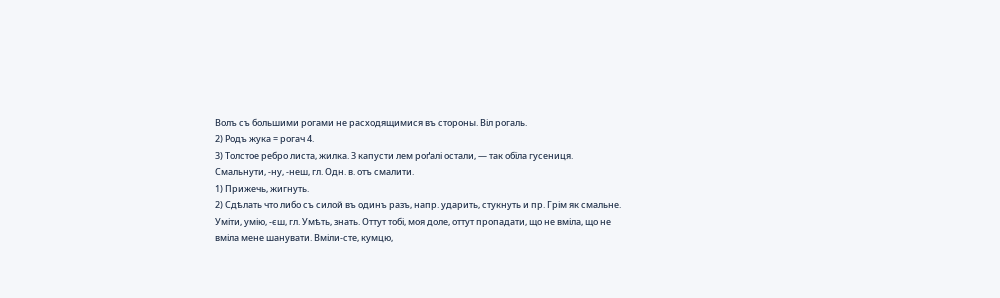Волъ съ большими рогами не расходящимися въ стороны. Віл рогаль.
2) Родъ жука = рогач 4.
3) Толстое ребро листа, жилка. З капусти лем роґалі остали, — так обїла гусениця.
Смальнути, -ну, -неш, гл. Одн. в. отъ смалити.
1) Прижечь, жигнуть.
2) Сдѣлать что либо съ силой въ одинъ разъ, напр. ударить, стукнуть и пр. Грім як смальне.
Уміти, умію, -єш, гл. Умѣть, знать. Оттут тобі, моя доле, оттут пропадати, що не вміла, що не вміла мене шанувати. Вміли-сте, кумцю,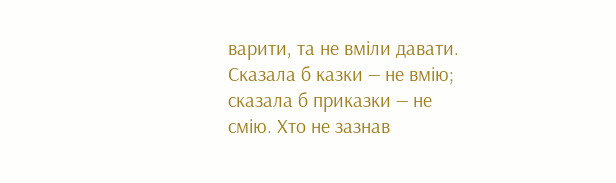варити, та не вміли давати. Сказала б казки — не вмію; сказала б приказки — не смію. Хто не зазнав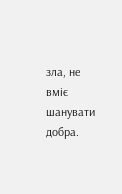зла, не вміє шанувати добра.